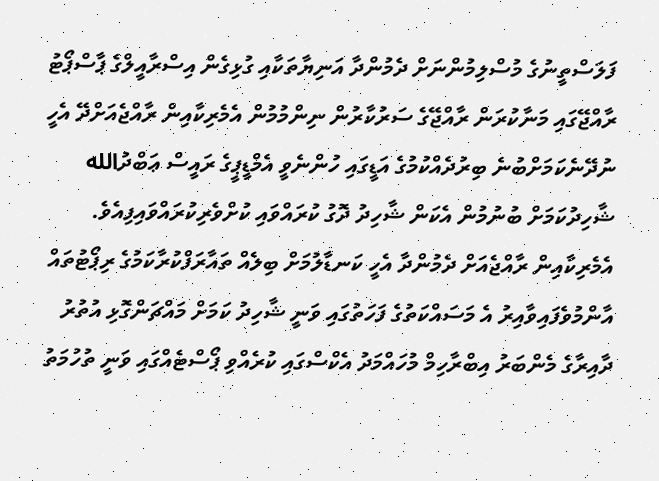ފަލަސްތީނުގެ މުސްލިމުންނަށް ދެމުންދާ އަނިޔާތަކާއި ގުޅިގެން އިސްރާއީލްގެ ޕާސްޕޯޓު ރާއްޖޭގައި މަނާކުރަން ރާއްޖޭގެ ސަރުކާރުން ނިންމުމުން އެމެރިކާއިން ރާއްޖެއަށްދޭ އެހީ ނުދޭނެކަމަށްބުނެ ބިރުދެއްކުމުގެ އަޑީގައި ހުންނެވީ އެމްޑީޕީގެ ރައީސް ޢަބްދުالله ޝާހިދުކަމަށް ބުނުމުން އެކަން ޝާހިދު ދޮގު ކުރައްވައި ކުށްވެރިކުރައްވައިފިއެވެ.
އެމެރިކާއިން ރާއްޖެއަށް ދެމުންދާ އެހީ ކަނޑާލުމަށް ބިލެއް ތައާރަފްކުރާކަމުގެ ރިޕޯޓުތައް އާންމުވެފައިވާއިރު އެ މަސައްކަތުގެ ފަހަތުގައި ވަނީ ޝާހިދު ކަމަށް މައްޗަންގޮޅި އުތުރު ދާއިރާގެ މެންބަރު އިބްރާހިމް މުހައްމަދު އެކްސްގައި ކުރެއްވި ޕޯސްޓެއްގައި ވަނީ ތުހުމަތު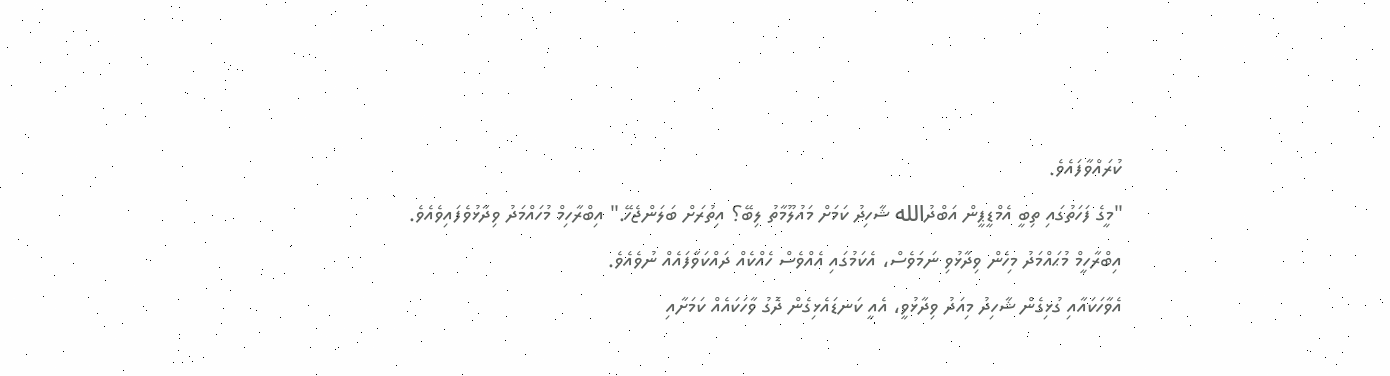ކުރައްވާފައެވެ.
"މީގެ ފަހަތުގައި ތިބީ އެމްޑީޕީން އަބްދުالله ޝާހިދު ކަމަށް މައުލޫމާތު ލިބޭ؟ އިތުރަށް ބަލަންޖެހޭ." އިބްރާހިމް މުހައްމަދު ވިދާޅުވެފައިވެއެވެ.
އިބްރާހީމް މުޙައްމަދު މިހެން ވިދާޅުވި ނަމަވެސް، އެކަމުގައި އެއްވެސް ހެއްކެއް ދައްކަވާފައެއް ނުވެއެވެ.
އެވާހަކައާއި ގުޅިގެން ޝާހިދު މިއަދު ވިދާޅުވީ، އެއީ ކަނޑައެޅިގެން ދޮގު ވާހަކައެއް ކަމަށާއި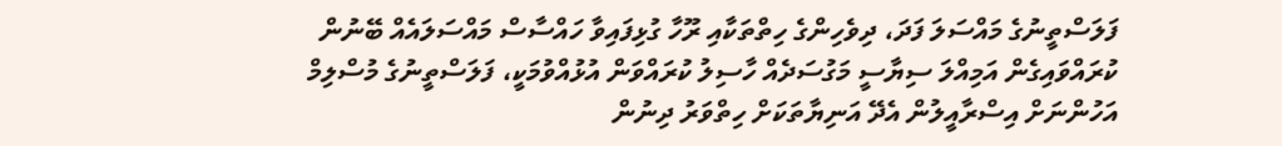ފަލަސްތީނުގެ މައްސަލަ ފަދަ، ދިވެހިންގެ ހިތްތަކާއި ރޫހާ ގުޅިފައިވާ ހައްސާސް މައްސަލައެއް ބޭނުން ކުރައްވައިގެން އަމިއްލަ ސިޔާސީ މަގުސަދެއް ހާސިލު ކުރައްވަން އުޅުއްވުމަކީ، ފަލަސްތީނުގެ މުސްލިމް އަހުންނަށް އިސްރާއީލުން އެދޭ އަނިޔާތަކަށް ހިތްވަރު ދިނުން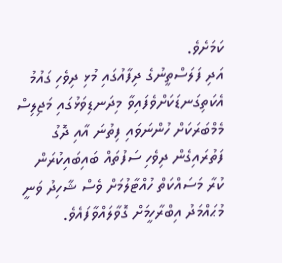ކަމަށެވެ.
އަދި ފަލަސްތީނުގެ ދިފާއުގައި މުޅި ދިވެހި ގައުމު އެކަތިގަނޑަކަށްވެފައިވާ މިދަނޑިވަޅުގައި މަޖިލިސް މެމްބަރަކަށް ހުންނަވައި ފިތުނަ އާއި ދޮގު ފަތުރައިގެން ދިވެހި ސަފުތައް ބައިބައިކުރަން ކުރާ މަސައްކަތް ހުއްޓާލުމަށް ވެސް ޝާހިދު ވަނީ މުޙައްމަދު އިބްރާހީމަށް ގޮވާލައްވާފައެވެ.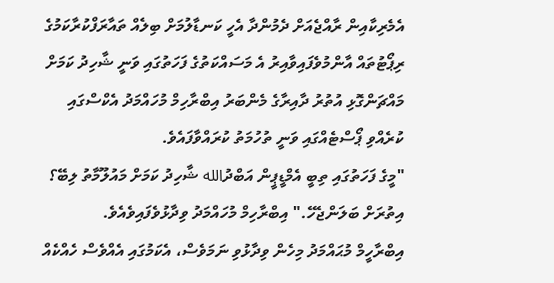އެމެރިކާއިން ރާއްޖެއަށް ދެމުންދާ އެހީ ކަނޑާލުމަށް ބިލެއް ތައާރަފްކުރާކަމުގެ ރިޕޯޓުތައް އާންމުވެފައިވާއިރު އެ މަސައްކަތުގެ ފަހަތުގައި ވަނީ ޝާހިދު ކަމަށް މައްޗަންގޮޅި އުތުރު ދާއިރާގެ މެންބަރު އިބްރާހިމް މުހައްމަދު އެކްސްގައި ކުރެއްވި ޕޯސްޓެއްގައި ވަނީ ތުހުމަތު ކުރައްވާފައެވެ.
"މީގެ ފަހަތުގައި ތިބީ އެމްޑީޕީން އަބްދުالله ޝާހިދު ކަމަށް މައުލޫމާތު ލިބޭ؟ އިތުރަށް ބަލަންޖެހޭ." އިބްރާހިމް މުހައްމަދު ވިދާޅުވެފައިވެއެވެ.
އިބްރާހީމް މުޙައްމަދު މިހެން ވިދާޅުވި ނަމަވެސް، އެކަމުގައި އެއްވެސް ހެއްކެއް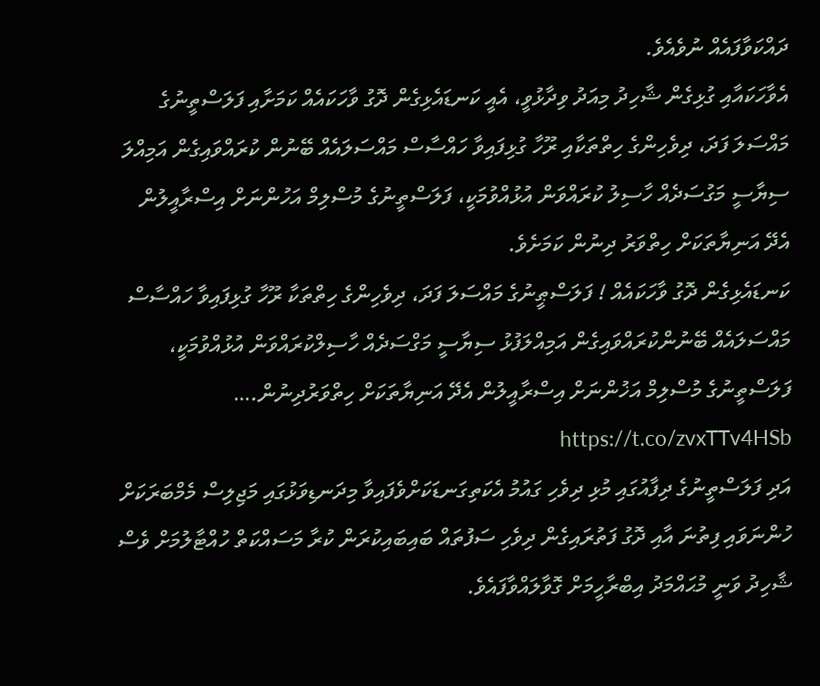ދައްކަވާފައެއް ނުވެއެވެ.
އެވާހަކައާއި ގުޅިގެން ޝާހިދު މިއަދު ވިދާޅުވީ، އެއީ ކަނޑައެޅިގެން ދޮގު ވާހަކައެއް ކަމަށާއި ފަލަސްތީނުގެ މައްސަލަ ފަދަ، ދިވެހިންގެ ހިތްތަކާއި ރޫހާ ގުޅިފައިވާ ހައްސާސް މައްސަލައެއް ބޭނުން ކުރައްވައިގެން އަމިއްލަ ސިޔާސީ މަގުސަދެއް ހާސިލު ކުރައްވަން އުޅުއްވުމަކީ، ފަލަސްތީނުގެ މުސްލިމް އަހުންނަށް އިސްރާއީލުން އެދޭ އަނިޔާތަކަށް ހިތްވަރު ދިނުން ކަމަށެވެ.
ކަނޑައެޅިގެން ދޮގު ވާހަކައެއް ! ފަލަސްޠީނުގެ މައްސަލަ ފަދަ، ދިވެހިންގެ ހިތްތަކާ ރޫހާ ގުޅިފައިވާ ހައްސާސް މައްސަލައެއް ބޭނުންކުރައްވައިގެން އަމިއްލަފުޅު ސިޔާސީ މަގްސަދެއް ހާސިލްކުރައްވަން އުޅުއްވުމަކީ، ފަލަސްތީނުގެ މުސްލިމް އަޚުންނަށް އިސްރާއީލުން އެދޭ އަނިޔާތަކަށް ހިތްވަރުދިނުން.… https://t.co/zvxTTv4HSb
އަދި ފަލަސްތީނުގެ ދިފާއުގައި މުޅި ދިވެހި ގައުމު އެކަތިގަނޑަކަށްވެފައިވާ މިދަނޑިވަޅުގައި މަޖިލިސް މެމްބަރަކަށް ހުންނަވައި ފިތުނަ އާއި ދޮގު ފަތުރައިގެން ދިވެހި ސަފުތައް ބައިބައިކުރަން ކުރާ މަސައްކަތް ހުއްޓާލުމަށް ވެސް ޝާހިދު ވަނީ މުޙައްމަދު އިބްރާހީމަށް ގޮވާލައްވާފައެވެ.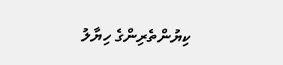ކިޔުންތެރިންގެ ހިޔާލު